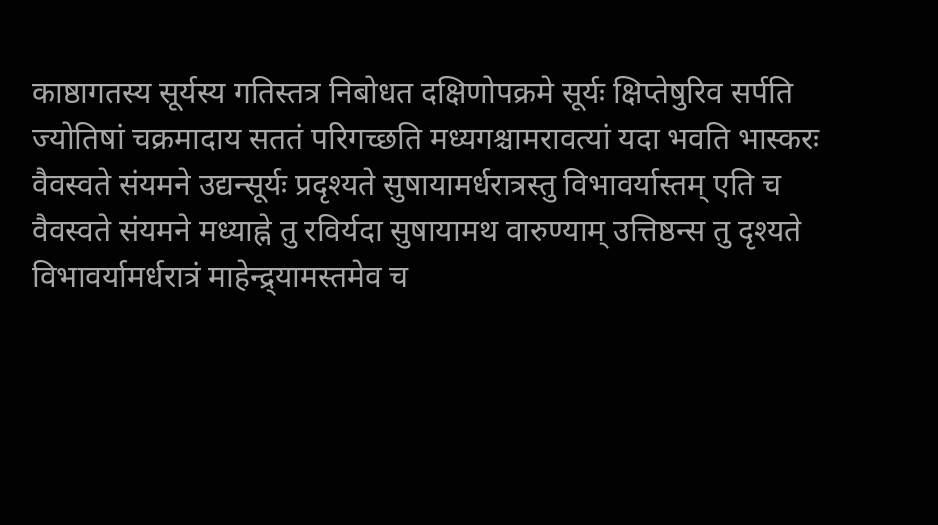काष्ठागतस्य सूर्यस्य गतिस्तत्र निबोधत दक्षिणोपक्रमे सूर्यः क्षिप्तेषुरिव सर्पति
ज्योतिषां चक्रमादाय सततं परिगच्छति मध्यगश्चामरावत्यां यदा भवति भास्करः
वैवस्वते संयमने उद्यन्सूर्यः प्रदृश्यते सुषायामर्धरात्रस्तु विभावर्यास्तम् एति च
वैवस्वते संयमने मध्याह्ने तु रविर्यदा सुषायामथ वारुण्याम् उत्तिष्ठन्स तु दृश्यते
विभावर्यामर्धरात्रं माहेन्द्र्यामस्तमेव च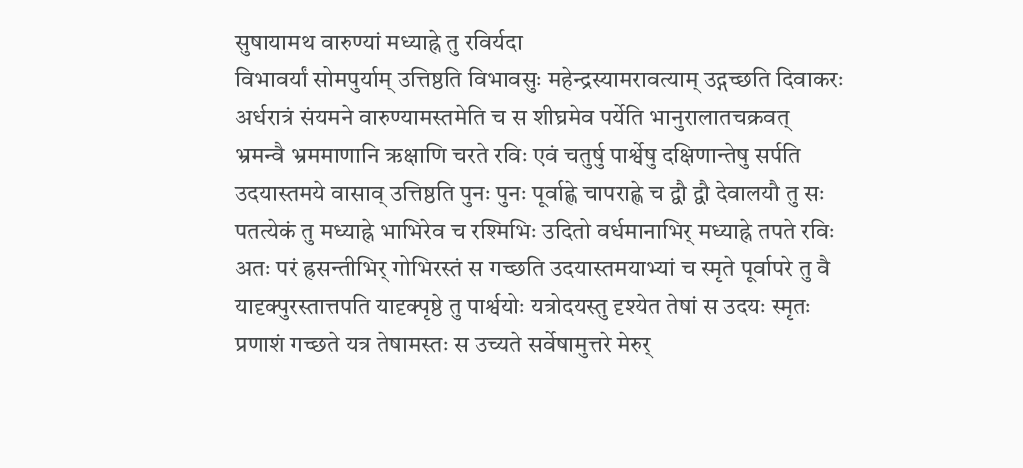सुषायामथ वारुण्यां मध्याह्ने तु रविर्यदा
विभावर्यां सोमपुर्याम् उत्तिष्ठति विभावसुः महेन्द्रस्यामरावत्याम् उद्गच्छति दिवाकरः
अर्धरात्रं संयमने वारुण्यामस्तमेति च स शीघ्रमेव पर्येति भानुरालातचक्रवत्
भ्रमन्वै भ्रममाणानि ऋक्षाणि चरते रविः एवं चतुर्षु पार्श्वेषु दक्षिणान्तेषु सर्पति
उदयास्तमये वासाव् उत्तिष्ठति पुनः पुनः पूर्वाह्णे चापराह्णे च द्वौ द्वौ देवालयौ तु सः
पतत्येकं तु मध्याह्ने भाभिरेव च रश्मिभिः उदितो वर्धमानाभिर् मध्याह्ने तपते रविः
अतः परं ह्रसन्तीभिर् गोभिरस्तं स गच्छति उदयास्तमयाभ्यां च स्मृते पूर्वापरे तु वै
यादृक्पुरस्तात्तपति यादृक्पृष्ठे तु पार्श्वयोः यत्रोदयस्तु दृश्येत तेषां स उदयः स्मृतः
प्रणाशं गच्छते यत्र तेषामस्तः स उच्यते सर्वेषामुत्तरे मेरुर्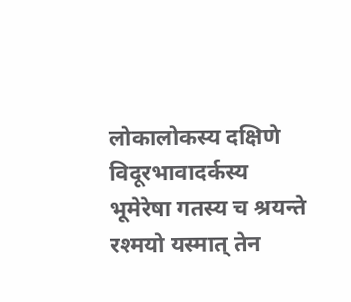लोकालोकस्य दक्षिणे
विदूरभावादर्कस्य भूमेरेषा गतस्य च श्रयन्ते रश्मयो यस्मात् तेन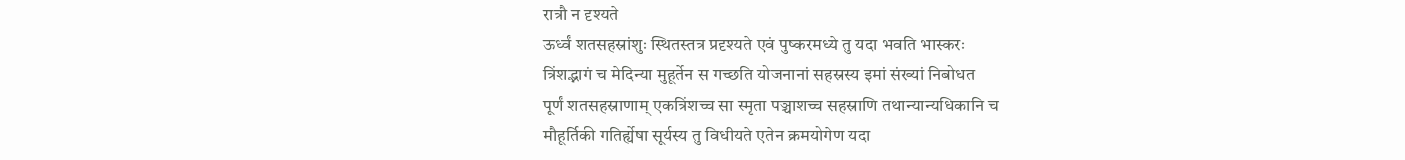रात्रौ न दृश्यते
ऊर्ध्वं शतसहस्रांशुः स्थितस्तत्र प्रदृश्यते एवं पुष्करमध्ये तु यदा भवति भास्करः
त्रिंशद्भागं च मेदिन्या मुहूर्तेन स गच्छति योजनानां सहस्रस्य इमां संख्यां निबोधत
पूर्णं शतसहस्राणाम् एकत्रिंशच्च सा स्मृता पञ्चाशच्च सहस्राणि तथान्यान्यधिकानि च
मौहूर्तिकी गतिर्ह्येषा सूर्यस्य तु विधीयते एतेन क्रमयोगेण यदा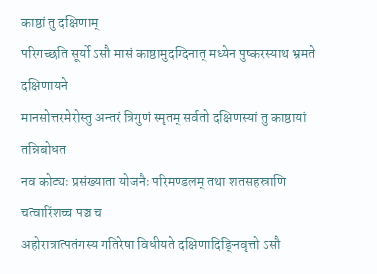काष्ठां तु दक्षिणाम्
परिगच्छति सूर्यो ऽसौ मासं काष्ठामुदग्दिनात् मध्येन पुष्करस्याथ भ्रमते दक्षिणायने
मानसोत्तरमेरोस्तु अन्तरं त्रिगुणं स्मृतम् सर्वतो दक्षिणस्यां तु काष्ठायां तन्निबोधत
नव कोट्यः प्रसंख्याता योजनैः परिमण्डलम् तथा शतसहस्राणि चत्वारिंशच्च पञ्च च
अहोरात्रात्पतंगस्य गतिरेषा विधीयते दक्षिणादिङ्निवृत्तो ऽसौ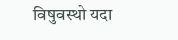विषुवस्थो यदा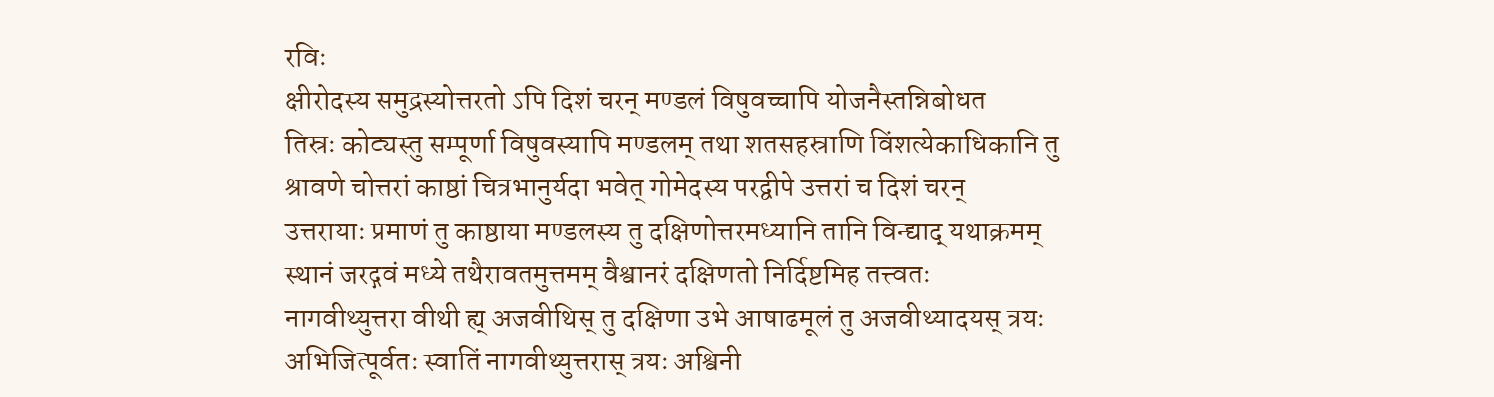रविः
क्षीरोदस्य समुद्रस्योत्तरतो ऽपि दिशं चरन् मण्डलं विषुवच्चापि योजनैस्तन्निबोधत
तिस्रः कोट्यस्तु सम्पूर्णा विषुवस्यापि मण्डलम् तथा शतसहस्राणि विंशत्येकाधिकानि तु
श्रावणे चोत्तरां काष्ठां चित्रभानुर्यदा भवेत् गोमेदस्य परद्वीपे उत्तरां च दिशं चरन्
उत्तरायाः प्रमाणं तु काष्ठाया मण्डलस्य तु दक्षिणोत्तरमध्यानि तानि विन्द्याद् यथाक्रमम्
स्थानं जरद्गवं मध्ये तथैरावतमुत्तमम् वैश्वानरं दक्षिणतो निर्दिष्टमिह तत्त्वतः
नागवीथ्युत्तरा वीथी ह्य् अजवीथिस् तु दक्षिणा उभे आषाढमूलं तु अजवीथ्यादयस् त्रयः
अभिजित्पूर्वतः स्वातिं नागवीथ्युत्तरास् त्रयः अश्विनी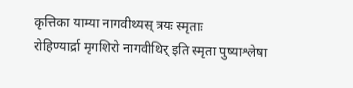कृत्तिका याम्या नागवीथ्यस् त्रयः स्मृताः
रोहिण्यार्द्रा मृगशिरो नागवीथिर् इति स्मृता पुष्याश्लेषा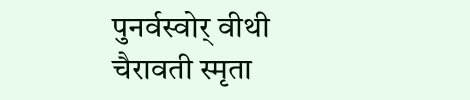पुनर्वस्वोर् वीथी चैरावती स्मृता